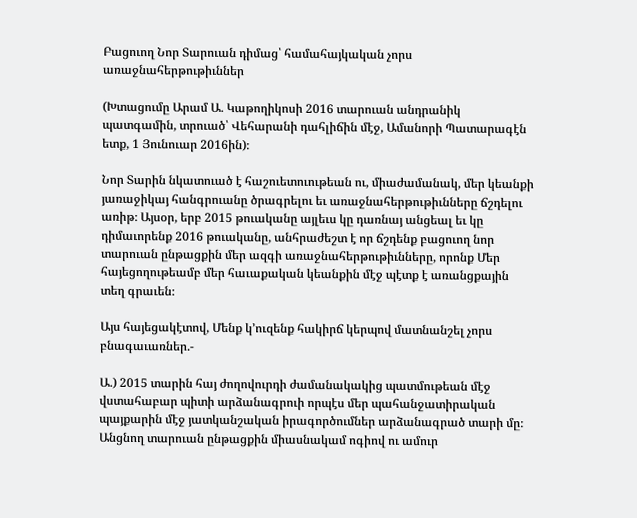Բացուող Նոր Տարուան դիմաց՝ համահայկական չորս առաջնահերթութիւններ

(Խտացումը Արամ Ա. Կաթողիկոսի 2016 տարուան անդրանիկ պատգամին, տրուած՝ Վեհարանի դահլիճին մէջ, Ամանորի Պատարագէն ետք, 1 Յունուար 2016ին)։

Նոր Տարին նկատուած է հաշուետուութեան ու, միաժամանակ, մեր կեանքի յառաջիկայ հանգրուանը ծրագրելու եւ առաջնահերթութիւնները ճշդելու առիթ։ Այսօր, երբ 2015 թուականը այլեւս կը դառնայ անցեալ եւ կը դիմաւորենք 2016 թուականը, անհրաժեշտ է որ ճշդենք բացուող նոր տարուան ընթացքին մեր ազգի առաջնահերթութիւնները, որոնք Մեր հայեցողութեամբ մեր հաւաքական կեանքին մէջ պէտք է առանցքային տեղ գրաւեն։

Այս հայեցակէտով, Մենք կ’ուզենք հակիրճ կերպով մատնանշել չորս բնագաւառներ.-

Ա.) 2015 տարին հայ ժողովուրդի ժամանակակից պատմութեան մէջ վստահաբար պիտի արձանագրուի որպէս մեր պահանջատիրական պայքարին մէջ յատկանշական իրագործումներ արձանագրած տարի մը։ Անցնող տարուան ընթացքին միասնակամ ոգիով ու ամուր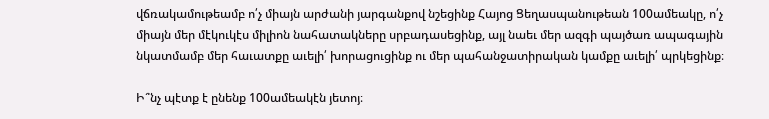վճռակամութեամբ ո՛չ միայն արժանի յարգանքով նշեցինք Հայոց Ցեղասպանութեան 100ամեակը, ո՛չ միայն մեր մէկուկէս միլիոն նահատակները սրբադասեցինք, այլ նաեւ մեր ազգի պայծառ ապագային նկատմամբ մեր հաւատքը աւելի՛ խորացուցինք ու մեր պահանջատիրական կամքը աւելի՛ պրկեցինք։

Ի՞նչ պէտք է ընենք 100ամեակէն յետոյ։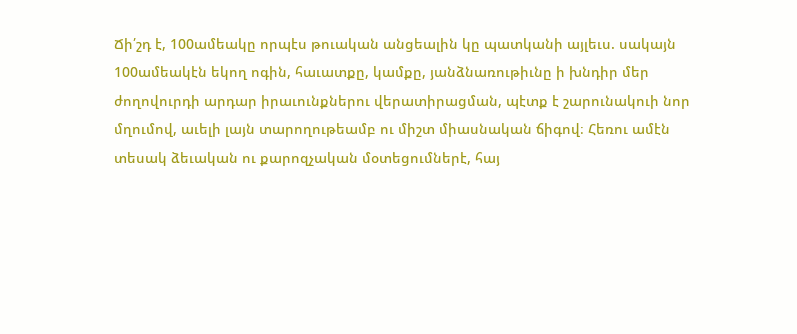Ճի՛շդ է, 100ամեակը որպէս թուական անցեալին կը պատկանի այլեւս. սակայն 100ամեակէն եկող ոգին, հաւատքը, կամքը, յանձնառութիւնը ի խնդիր մեր ժողովուրդի արդար իրաւունքներու վերատիրացման, պէտք է շարունակուի նոր մղումով, աւելի լայն տարողութեամբ ու միշտ միասնական ճիգով։ Հեռու ամէն տեսակ ձեւական ու քարոզչական մօտեցումներէ, հայ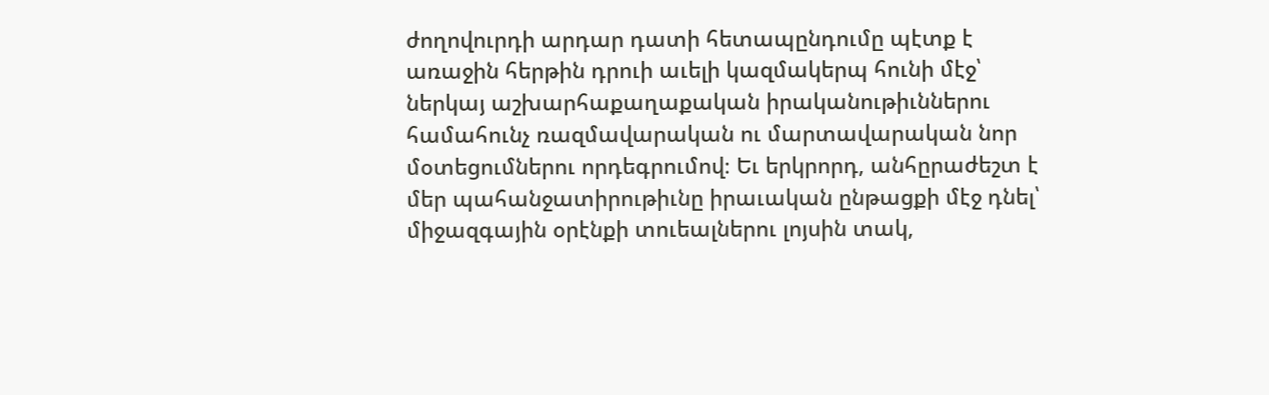ժողովուրդի արդար դատի հետապընդումը պէտք է առաջին հերթին դրուի աւելի կազմակերպ հունի մէջ՝ ներկայ աշխարհաքաղաքական իրականութիւններու համահունչ ռազմավարական ու մարտավարական նոր մօտեցումներու որդեգրումով։ Եւ երկրորդ, անհըրաժեշտ է մեր պահանջատիրութիւնը իրաւական ընթացքի մէջ դնել՝ միջազգային օրէնքի տուեալներու լոյսին տակ,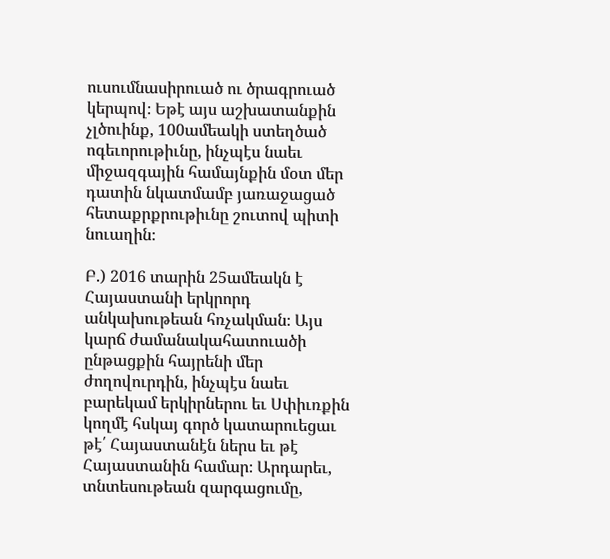ուսումնասիրուած ու ծրագրուած կերպով։ Եթէ այս աշխատանքին չլծուինք, 100ամեակի ստեղծած ոգեւորութիւնը, ինչպէս նաեւ միջազգային համայնքին մօտ մեր դատին նկատմամբ յառաջացած հետաքրքրութիւնը շուտով պիտի նուաղին։

Բ.) 2016 տարին 25ամեակն է Հայաստանի երկրորդ անկախութեան հռչակման։ Այս կարճ ժամանակահատուածի ընթացքին հայրենի մեր ժողովուրդին, ինչպէս նաեւ բարեկամ երկիրներու եւ Սփիւռքին կողմէ հսկայ գործ կատարուեցաւ թէ՛ Հայաստանէն ներս եւ թէ Հայաստանին համար։ Արդարեւ, տնտեսութեան զարգացումը,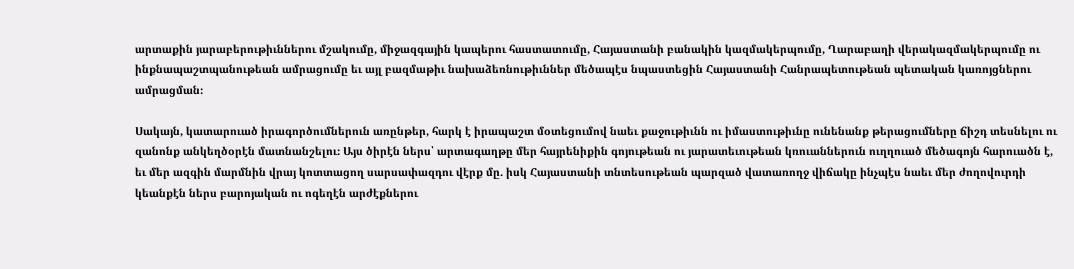արտաքին յարաբերութիւններու մշակումը, միջազգային կապերու հաստատումը, Հայաստանի բանակին կազմակերպումը, Ղարաբաղի վերակազմակերպումը ու ինքնապաշտպանութեան ամրացումը եւ այլ բազմաթիւ նախաձեռնութիւններ մեծապէս նպաստեցին Հայաստանի Հանրապետութեան պետական կառոյցներու ամրացման։

Սակայն, կատարուած իրագործումներուն առընթեր, հարկ է իրապաշտ մօտեցումով նաեւ քաջութիւնն ու իմաստութիւնը ունենանք թերացումները ճիշդ տեսնելու ու զանոնք անկեղծօրէն մատնանշելու։ Այս ծիրէն ներս՝ արտագաղթը մեր հայրենիքին գոյութեան ու յարատեւութեան կռուաններուն ուղղուած մեծագոյն հարուածն է, եւ մեր ազգին մարմնին վրայ կոտտացող սարսափազդու վէրք մը. իսկ Հայաստանի տնտեսութեան պարզած վատառողջ վիճակը ինչպէս նաեւ մեր ժողովուրդի կեանքէն ներս բարոյական ու ոգեղէն արժէքներու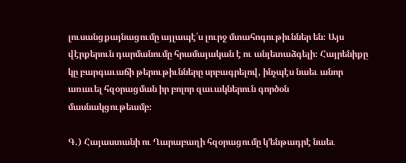լուսանցքայնացումը այլապէ՛ս լուրջ մտահոգութիւններ են։ Այս վէրքերուն դարմանումը հրամայական է ու անյետաձգելի։ Հայրենիքը կը բարգաւաճի թերութիւնները սրբագրելով, ինչպէս նաեւ անոր առաւել հզօրացման իր բոլոր զաւակներուն գործօն մասնակցութեամբ։

Գ.) Հայաստանի ու Ղարաբաղի հզօրացումը կ’ենթադրէ նաեւ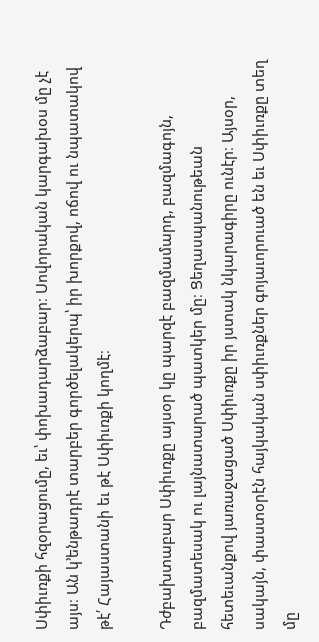Սփիւռքի հզօրացումը, եւ՝ փոխադարձաբար։ Սովորական կարգախօս մը չէ այս։ Ան կ’ենթադրէ տարբեր գործելակերպ՝ իր խորքով, ոճով ու նպատակով թէ՛ Հայաստանի եւ թէ Սփիւռքի կողմէ։

Դժբախտաբար Սփիւռքը այսօր կը պարզէ բազմամարդ, բազմագոյն, բազմատեսակ ու լայնատարած պատկեր մը։ Ցեղասպանութեան հետեւանքով յառաջացած Սփիւռքը իր յստակ նկարագիրը ունէր։ Այսօր, սակայն, փաստօրէն հայկական սփիւռքներ գոյաւորուած են եւ Սփիւռքը տեղ մը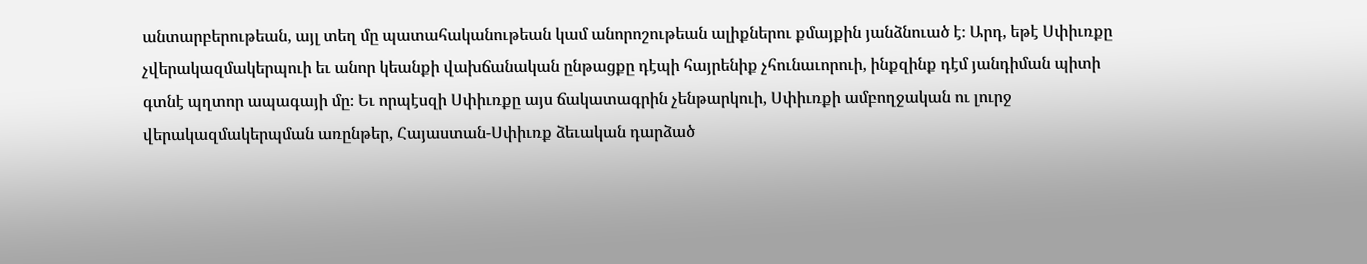անտարբերութեան, այլ տեղ մը պատահականութեան կամ անորոշութեան ալիքներու քմայքին յանձնուած է։ Արդ, եթէ Սփիւռքը չվերակազմակերպուի եւ անոր կեանքի վախճանական ընթացքը դէպի հայրենիք չհունաւորուի, ինքզինք դէմ յանդիման պիտի գտնէ պղտոր ապագայի մը։ Եւ որպէսզի Սփիւռքը այս ճակատագրին չենթարկուի, Սփիւռքի ամբողջական ու լուրջ վերակազմակերպման առընթեր, Հայաստան-Սփիւռք ձեւական դարձած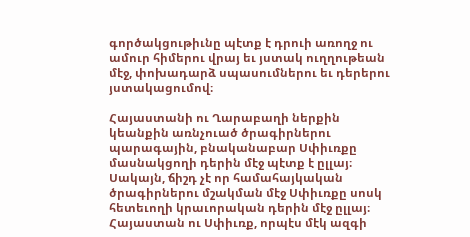գործակցութիւնը պէտք է դրուի առողջ ու ամուր հիմերու վրայ եւ յստակ ուղղութեան մէջ, փոխադարձ սպասումներու եւ դերերու յստակացումով։

Հայաստանի ու Ղարաբաղի ներքին կեանքին առնչուած ծրագիրներու պարագային, բնականաբար Սփիւռքը մասնակցողի դերին մէջ պէտք է ըլլայ։ Սակայն, ճիշդ չէ որ համահայկական ծրագիրներու մշակման մէջ Սփիւռքը սոսկ հետեւողի կրաւորական դերին մէջ ըլլայ։ Հայաստան ու Սփիւռք, որպէս մէկ ազգի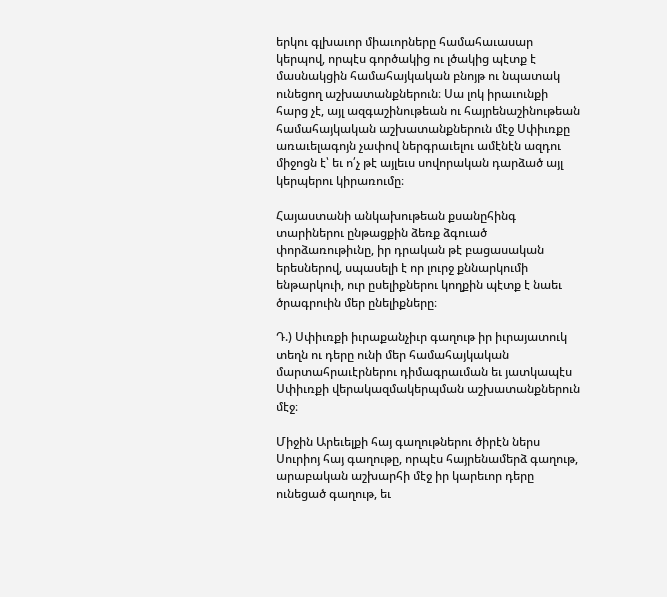երկու գլխաւոր միաւորները համահաւասար կերպով, որպէս գործակից ու լծակից պէտք է մասնակցին համահայկական բնոյթ ու նպատակ ունեցող աշխատանքներուն։ Սա լոկ իրաւունքի հարց չէ, այլ ազգաշինութեան ու հայրենաշինութեան համահայկական աշխատանքներուն մէջ Սփիւռքը առաւելագոյն չափով ներգրաւելու ամէնէն ազդու միջոցն է՝ եւ ո՛չ թէ այլեւս սովորական դարձած այլ կերպերու կիրառումը։

Հայաստանի անկախութեան քսանըհինգ տարիներու ընթացքին ձեռք ձգուած փորձառութիւնը, իր դրական թէ բացասական երեսներով, սպասելի է որ լուրջ քննարկումի ենթարկուի, ուր ըսելիքներու կողքին պէտք է նաեւ ծրագրուին մեր ընելիքները։

Դ.) Սփիւռքի իւրաքանչիւր գաղութ իր իւրայատուկ տեղն ու դերը ունի մեր համահայկական մարտահրաւէրներու դիմագրաւման եւ յատկապէս Սփիւռքի վերակազմակերպման աշխատանքներուն մէջ։

Միջին Արեւելքի հայ գաղութներու ծիրէն ներս Սուրիոյ հայ գաղութը, որպէս հայրենամերձ գաղութ, արաբական աշխարհի մէջ իր կարեւոր դերը ունեցած գաղութ, եւ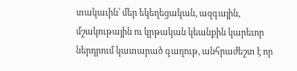տակաւին՝ մեր եկեղեցական, ազգային, մշակութային ու կրթական կեանքին կարեւոր ներդրում կատարած գաղութ, անհրաժեշտ է որ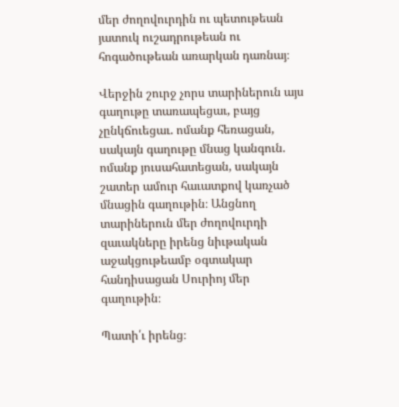մեր ժողովուրդին ու պետութեան յատուկ ուշադրութեան ու հոգածութեան առարկան դառնայ։

Վերջին շուրջ չորս տարիներուն այս գաղութը տառապեցաւ, բայց չընկճուեցաւ. ոմանք հեռացան, սակայն գաղութը մնաց կանգուն. ոմանք յուսահատեցան, սակայն շատեր ամուր հաւատքով կառչած մնացին գաղութին։ Անցնող տարիներուն մեր ժողովուրդի զաւակները իրենց նիւթական աջակցութեամբ օգտակար հանդիսացան Սուրիոյ մեր գաղութին։

Պատի՛ւ իրենց։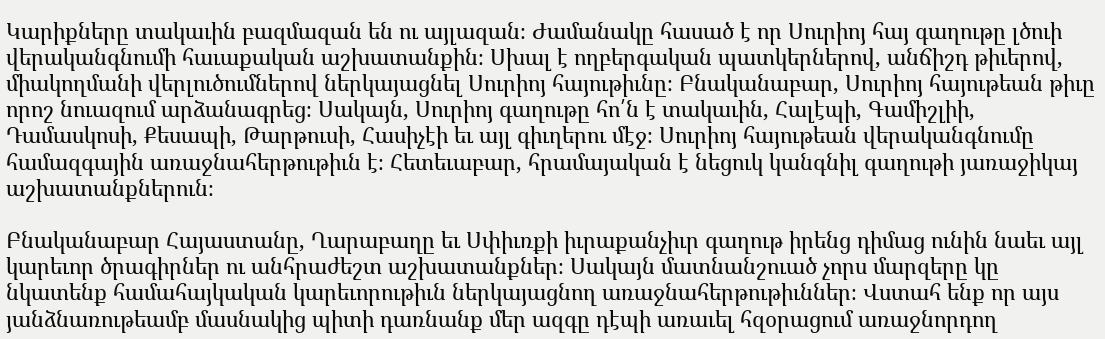Կարիքները տակաւին բազմազան են ու այլազան։ Ժամանակը հասած է որ Սուրիոյ հայ գաղութը լծուի վերականգնումի հաւաքական աշխատանքին։ Սխալ է ողբերգական պատկերներով, անճիշդ թիւերով, միակողմանի վերլուծումներով ներկայացնել Սուրիոյ հայութիւնը։ Բնականաբար, Սուրիոյ հայութեան թիւը որոշ նուազում արձանագրեց։ Սակայն, Սուրիոյ գաղութը հո՛ն է տակաւին, Հալէպի, Գամիշլիի, Դամասկոսի, Քեսապի, Թարթուսի, Հասիչէի եւ այլ գիւղերու մէջ։ Սուրիոյ հայութեան վերականգնումը համազգային առաջնահերթութիւն է։ Հետեւաբար, հրամայական է նեցուկ կանգնիլ գաղութի յառաջիկայ աշխատանքներուն։

Բնականաբար Հայաստանը, Ղարաբաղը եւ Սփիւռքի իւրաքանչիւր գաղութ իրենց դիմաց ունին նաեւ այլ կարեւոր ծրագիրներ ու անհրաժեշտ աշխատանքներ։ Սակայն մատնանշուած չորս մարզերը կը նկատենք համահայկական կարեւորութիւն ներկայացնող առաջնահերթութիւններ։ Վստահ ենք որ այս յանձնառութեամբ մասնակից պիտի դառնանք մեր ազգը դէպի առաւել հզօրացում առաջնորդող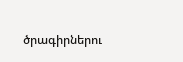ծրագիրներու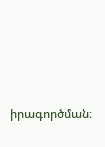իրագործման։